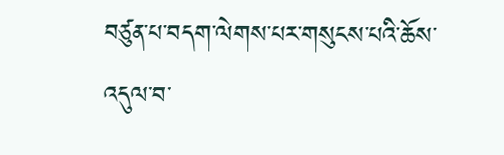བཙུན་པ་བདག་ལེགས་པར་གསུངས་པའི་ཆོས་འདུལ་བ་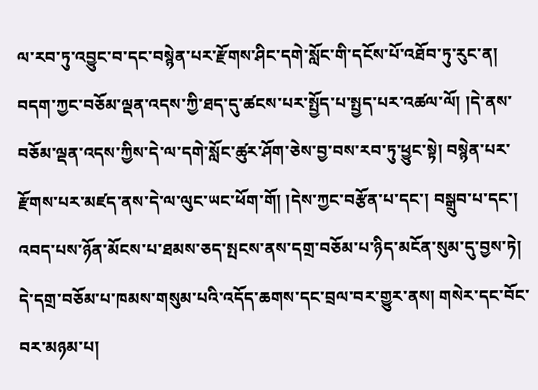ལ་རབ་ཏུ་འབྱུང་བ་དང་བསྙེན་པར་རྫོགས་ཤིང་དགེ་སློང་གི་དངོས་པོ་འཐོབ་ཏུ་རུང་ན། བདག་ཀྱང་བཅོམ་ལྡན་འདས་ཀྱི་ཐད་དུ་ཚངས་པར་སྤྱོད་པ་སྤྱད་པར་འཚལ་ལོ། །དེ་ནས་བཅོམ་ལྡན་འདས་ཀྱིས་དེ་ལ་དགེ་སློང་ཚུར་ཤོག་ཅེས་བྱ་བས་རབ་ཏུ་ཕྱུང་སྟེ། བསྙེན་པར་རྫོགས་པར་མཛད་ནས་དེ་ལ་ལུང་ཡང་ཕོག་གོ། །དེས་ཀྱང་བརྩོན་པ་དང་། བསྒྲུབ་པ་དང་། འབད་པས་ཉོན་མོངས་པ་ཐམས་ཅད་སྤངས་ནས་དགྲ་བཅོམ་པ་ཉིད་མངོན་སུམ་དུ་བྱས་ཏེ། དེ་དགྲ་བཅོམ་པ་ཁམས་གསུམ་པའི་འདོད་ཆགས་དང་བྲལ་བར་གྱུར་ནས། གསེར་དང་བོང་བར་མཉམ་པ།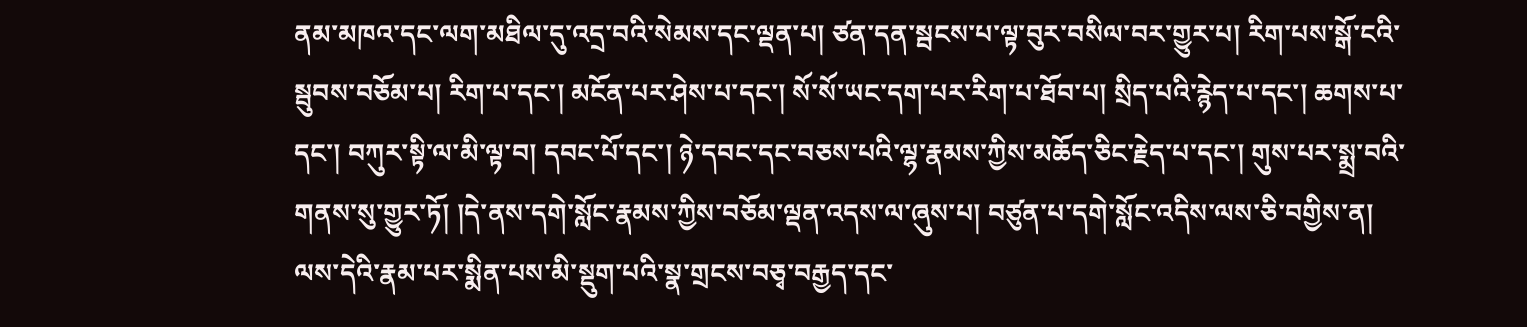ནམ་མཁའ་དང་ལག་མཐིལ་དུ་འདྲ་བའི་སེམས་དང་ལྡན་པ། ཙན་དན་སྦངས་པ་ལྟ་བུར་བསིལ་བར་གྱུར་པ། རིག་པས་སྒོ་ངའི་སྦུབས་བཅོམ་པ། རིག་པ་དང་། མངོན་པར་ཤེས་པ་དང་། སོ་སོ་ཡང་དག་པར་རིག་པ་ཐོབ་པ། སྲིད་པའི་རྙེད་པ་དང་། ཆགས་པ་དང་། བཀུར་སྟི་ལ་མི་ལྟ་བ། དབང་པོ་དང་། ཉེ་དབང་དང་བཅས་པའི་ལྷ་རྣམས་ཀྱིས་མཆོད་ཅིང་རྗེད་པ་དང་། གུས་པར་སྨྲ་བའི་གནས་སུ་གྱུར་ཏོ། །དེ་ནས་དགེ་སློང་རྣམས་ཀྱིས་བཅོམ་ལྡན་འདས་ལ་ཞུས་པ། བཙུན་པ་དགེ་སློང་འདིས་ལས་ཅི་བགྱིས་ན། ལས་དེའི་རྣམ་པར་སྨིན་པས་མི་སྡུག་པའི་སྣ་གྲངས་བཅྭ་བརྒྱད་དང་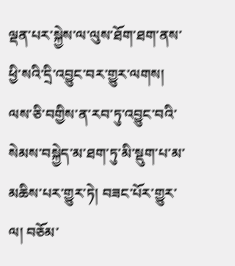ལྡན་པར་སྐྱེས་ལ་ལུས་ཐོག་ཐག་ནས་ཕྱི་སའི་དྲི་འབྱུང་བར་གྱུར་ལགས། ལས་ཅི་བགྱིས་ན་རབ་ཏུ་འབྱུང་བའི་སེམས་བསྐྱེད་མ་ཐག་ཏུ་མི་སྡུག་པ་མ་མཆིས་པར་གྱུར་ཏེ། བཟང་པོར་གྱུར་ལ། བཅོམ་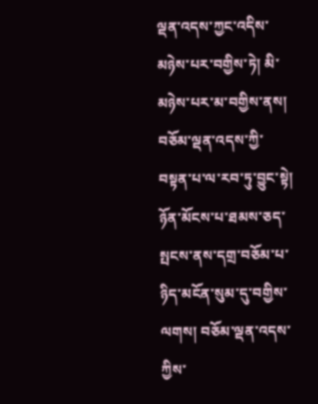ལྡན་འདས་ཀྱང་འདིས་མཉེས་པར་བགྱིས་ཏེ། མི་མཉེས་པར་མ་བགྱིས་ནས། བཅོམ་ལྡན་འདས་ཀྱི་བསྟན་པ་ལ་རབ་ཏུ་བྱུང་སྟེ། ཉོན་མོངས་པ་ཐམས་ཅད་སྤངས་ནས་དགྲ་བཅོམ་པ་ཉིད་མངོན་སུམ་དུ་བགྱིས་ལགས། བཅོམ་ལྡན་འདས་ཀྱིས་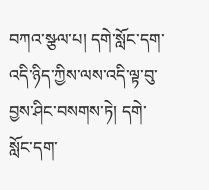བཀའ་སྩལ་པ། དགེ་སློང་དག་འདི་ཉིད་ཀྱིས་ལས་འདི་ལྟ་བུ་བྱས་ཤིང་བསགས་ཏེ། དགེ་སློང་དག་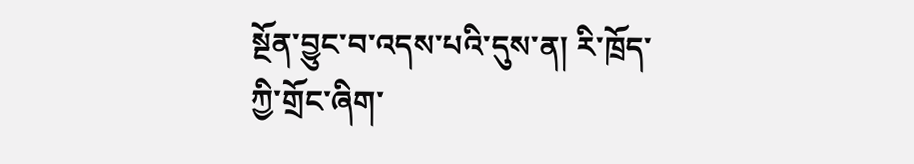སྔོན་བྱུང་བ་འདས་པའི་དུས་ན། རི་ཁྲོད་ཀྱི་གྲོང་ཞིག་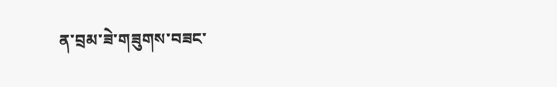ན་བྲམ་ཟེ་གཟུགས་བཟང་